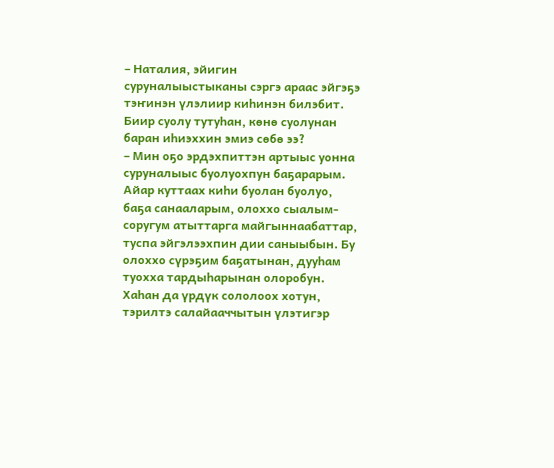– Наталия, эйигин суруналыыстыканы сэргэ араас эйгэҕэ тэҥинэн үлэлиир киһинэн билэбит. Биир суолу тутуһан, көнө суолунан баран иһиэххин эмиэ сөбө ээ?
– Мин оҕо эрдэхпиттэн артыыс уонна суруналыыс буолуохпун баҕарарым. Айар куттаах киһи буолан буолуо, баҕа санааларым, олоххо сыалым-соругум атыттарга майгыннаабаттар, туспа эйгэлээхпин дии саныыбын. Бу олоххо сүрэҕим баҕатынан, дууһам туохха тардыһарынан олоробун. Хаһан да үрдүк сололоох хотун, тэрилтэ салайааччытын үлэтигэр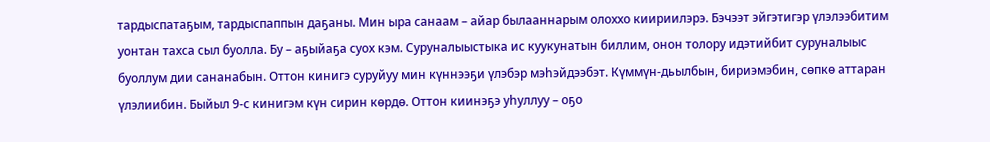тардыспатаҕым, тардыспаппын даҕаны. Мин ыра санаам – айар былааннарым олоххо киириилэрэ. Бэчээт эйгэтигэр үлэлээбитим уонтан тахса сыл буолла. Бу – аҕыйаҕа суох кэм. Суруналыыстыка ис куукунатын биллим, онон толору идэтийбит суруналыыс буоллум дии сананабын. Оттон кинигэ суруйуу мин күннээҕи үлэбэр мэһэйдээбэт. Күммүн-дьылбын, бириэмэбин, сөпкө аттаран үлэлиибин. Быйыл 9-с кинигэм күн сирин көрдө. Оттон киинэҕэ уһуллуу – оҕо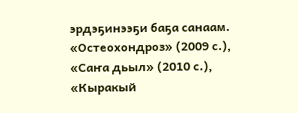эрдэҕинээҕи баҕа санаам. «Остеохондроз» (2009 с.), «Саҥа дьыл» (2010 с.), «Кыракый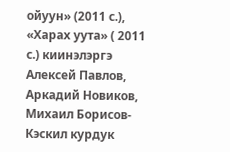ойуун» (2011 с.), «Харах уута» ( 2011 с.) киинэлэргэ Алексей Павлов, Аркадий Новиков, Михаил Борисов-Кэскил курдук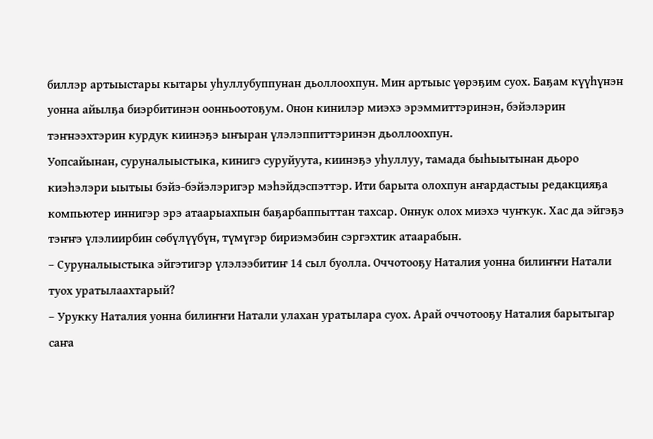биллэр артыыстары кытары уһуллубуппунан дьоллоохпун. Мин артыыс үөрэҕим суох. Баҕам күүһүнэн уонна айылҕа биэрбитинэн оонньоотоҕум. Онон кинилэр миэхэ эрэммиттэринэн, бэйэлэрин тэҥнээхтэрин курдук киинэҕэ ыҥыран үлэлэппиттэринэн дьоллоохпун.
Уопсайынан, суруналыыстыка, кинигэ суруйуута, киинэҕэ уһуллуу, тамада быһыытынан дьоро киэһэлэри ыытыы бэйэ-бэйэлэригэр мэһэйдэспэттэр. Ити барыта олохпун аҥардастыы редакцияҕа компьютер иннигэр эрэ атаарыахпын баҕарбаппыттан тахсар. Оннук олох миэхэ чуҥкук. Хас да эйгэҕэ тэҥҥэ үлэлиирбин сөбүлүүбүн, түмүгэр бириэмэбин сэргэхтик атаарабын.
– Суруналыыстыка эйгэтигэр үлэлээбитиҥ 14 сыл буолла. Оччотооҕу Наталия уонна билиҥҥи Натали туох уратылаахтарый?
– Урукку Наталия уонна билиҥҥи Натали улахан уратылара суох. Арай оччотооҕу Наталия барытыгар саҥа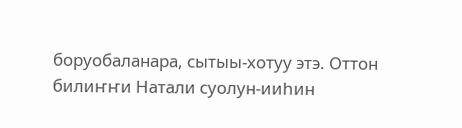боруобаланара, сытыы-хотуу этэ. Оттон билиҥҥи Натали суолун-ииһин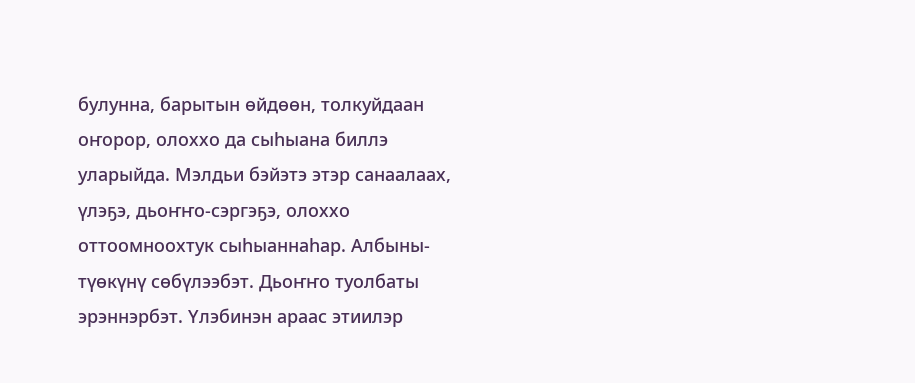булунна, барытын өйдөөн, толкуйдаан оҥорор, олоххо да сыһыана биллэ уларыйда. Мэлдьи бэйэтэ этэр санаалаах, үлэҕэ, дьоҥҥо-сэргэҕэ, олоххо оттоомноохтук сыһыаннаһар. Албыны-түөкүнү сөбүлээбэт. Дьоҥҥо туолбаты эрэннэрбэт. Үлэбинэн араас этиилэр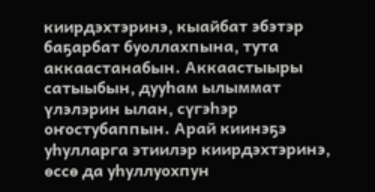киирдэхтэринэ, кыайбат эбэтэр баҕарбат буоллахпына, тута аккаастанабын. Аккаастыыры сатыыбын, дууһам ылыммат үлэлэрин ылан, сүгэһэр оҥостубаппын. Арай киинэҕэ уһулларга этиилэр киирдэхтэринэ, өссө да уһуллуохпун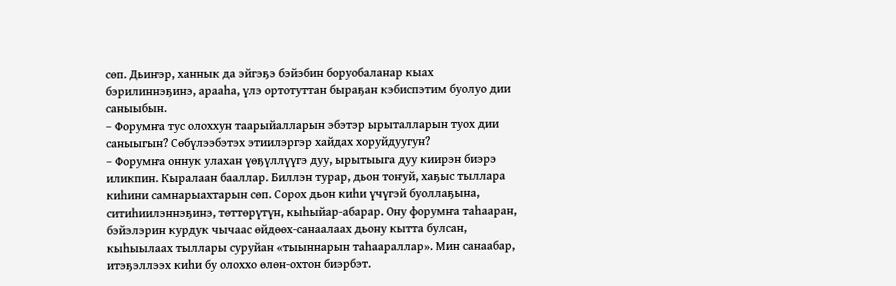сөп. Дьиҥэр, ханнык да эйгэҕэ бэйэбин боруобаланар кыах бэрилиннэҕинэ, арааһа, үлэ ортотуттан быраҕан кэбиспэтим буолуо дии саныыбын.
– Форумҥа тус олоххун таарыйалларын эбэтэр ырыталларын туох дии саныыгын? Сөбүлээбэтэх этиилэргэр хайдах хоруйдуугун?
– Форумҥа оннук улахан үөҕүллүүгэ дуу, ырытыыга дуу киирэн биэрэ иликпин. Кыралаан бааллар. Биллэн турар, дьон тоҥуй, хаҕыс тыллара киһини самнарыахтарын сөп. Сорох дьон киһи үчүгэй буоллаҕына, ситиһиилэннэҕинэ, төттөрүтүн, кыһыйар-абарар. Ону форумҥа таһааран, бэйэлэрин курдук чычаас өйдөөх-санаалаах дьону кытта булсан, кыһыылаах тыллары суруйан «тыыннарын таһаараллар». Мин санаабар, итэҕэллээх киһи бу олоххо өлөн-охтон биэрбэт.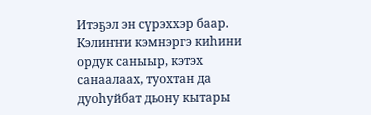Итэҕэл эн сүрэххэр баар. Кэлиҥҥи кэмнэргэ киһини ордук саныыр, кэтэх санаалаах, туохтан да дуоһуйбат дьону кытары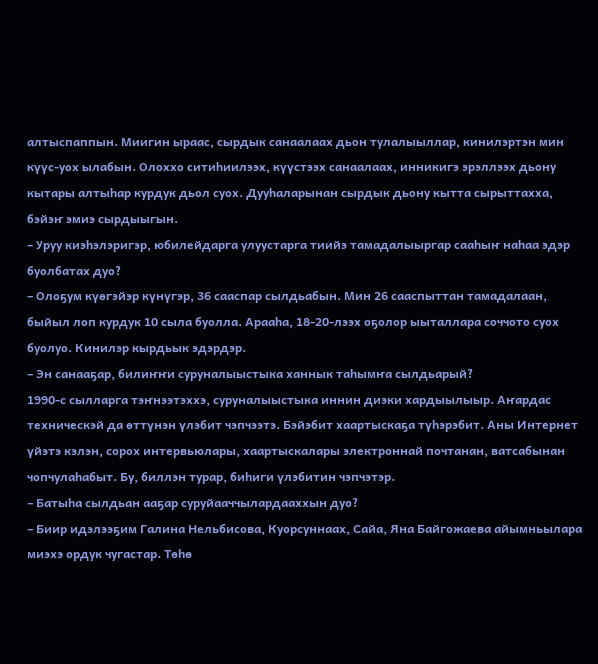алтыспаппын. Миигин ыраас, сырдык санаалаах дьон тулалыыллар, кинилэртэн мин күүс-уох ылабын. Олоххо ситиһиилээх, күүстээх санаалаах, инникигэ эрэллээх дьону кытары алтыһар курдук дьол суох. Дууһаларынан сырдык дьону кытта сырыттахха, бэйэҥ эмиэ сырдыыгын.
– Уруу киэһэлэригэр, юбилейдарга улуустарга тиийэ тамадалыыргар сааһыҥ наһаа эдэр буолбатах дуо?
– Олоҕум күөгэйэр күнүгэр, 36 сааспар сылдьабын. Мин 26 сааспыттан тамадалаан, быйыл лоп курдук 10 сыла буолла. Арааһа, 18-20-лээх оҕолор ыыталлара соччото суох буолуо. Кинилэр кырдьык эдэрдэр.
– Эн санааҕар, билиҥҥи суруналыыстыка ханнык таһымҥа сылдьарый?
1990-с сылларга тэҥнээтэххэ, суруналыыстыка иннин диэки хардыылыыр. Аҥардас техническэй да өттүнэн үлэбит чэпчээтэ. Бэйэбит хаартыскаҕа түһэрэбит. Аны Интернет үйэтэ кэлэн, сорох интервьюлары, хаартыскалары электроннай почтанан, ватсабынан чопчулаһабыт. Бу, биллэн турар, биһиги үлэбитин чэпчэтэр.
– Батыһа сылдьан ааҕар суруйааччылардааххын дуо?
– Биир идэлээҕим Галина Нельбисова, Куорсуннаах, Сайа, Яна Байгожаева айымньылара миэхэ ордук чугастар. Төһө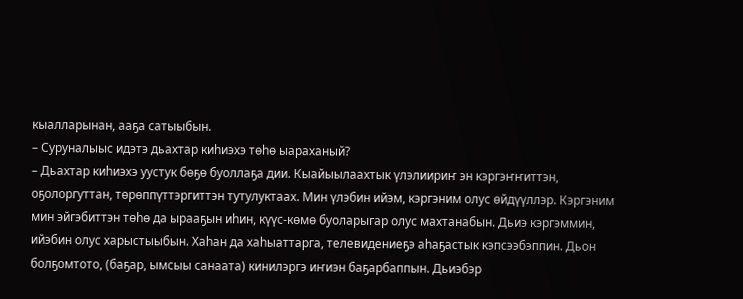кыалларынан, ааҕа сатыыбын.
– Суруналыыс идэтэ дьахтар киһиэхэ төһө ыараханый?
– Дьахтар киһиэхэ уустук бөҕө буоллаҕа дии. Кыайыылаахтык үлэлиириҥ эн кэргэҥҥиттэн, оҕолоргуттан, төрөппүттэргиттэн тутулуктаах. Мин үлэбин ийэм, кэргэним олус өйдүүллэр. Кэргэним мин эйгэбиттэн төһө да ырааҕын иһин, күүс-көмө буоларыгар олус махтанабын. Дьиэ кэргэммин, ийэбин олус харыстыыбын. Хаһан да хаһыаттарга, телевидениеҕэ аһаҕастык кэпсээбэппин. Дьон болҕомтото, (баҕар, ымсыы санаата) кинилэргэ иҥиэн баҕарбаппын. Дьиэбэр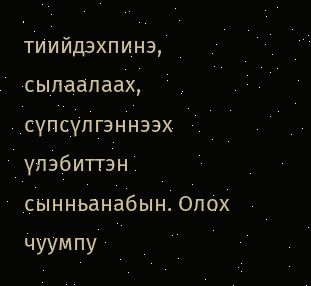тиийдэхпинэ, сылаалаах, сүпсүлгэннээх үлэбиттэн сынньанабын. Олох чуумпу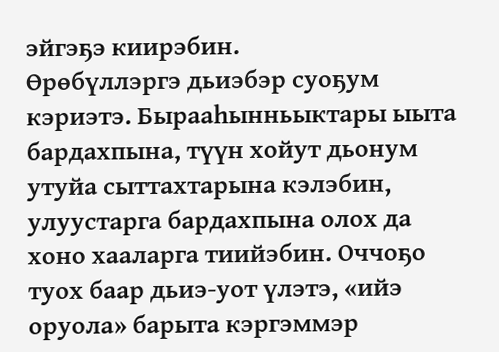эйгэҕэ киирэбин.
Өрөбүллэргэ дьиэбэр суоҕум кэриэтэ. Бырааһынньыктары ыыта бардахпына, түүн хойут дьонум утуйа сыттахтарына кэлэбин, улуустарга бардахпына олох да хоно хааларга тиийэбин. Оччоҕо туох баар дьиэ-уот үлэтэ, «ийэ оруола» барыта кэргэммэр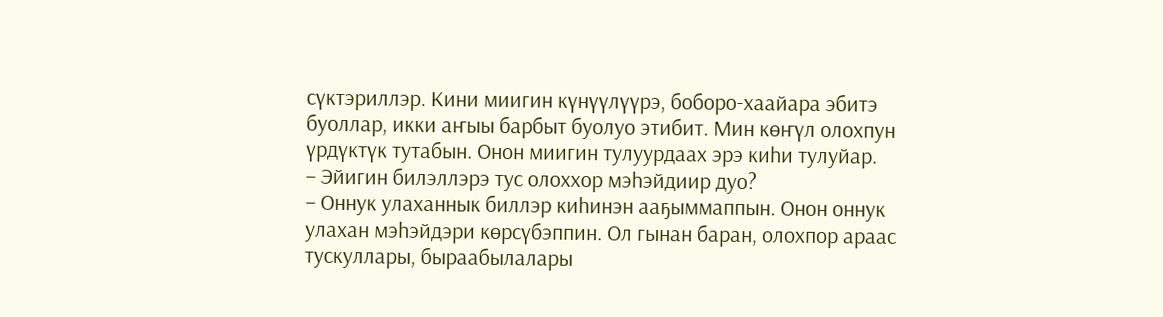сүктэриллэр. Кини миигин күнүүлүүрэ, боборо-хаайара эбитэ буоллар, икки аҥыы барбыт буолуо этибит. Мин көҥүл олохпун үрдүктүк тутабын. Онон миигин тулуурдаах эрэ киһи тулуйар.
– Эйигин билэллэрэ тус олоххор мэһэйдиир дуо?
– Оннук улаханнык биллэр киһинэн ааҕыммаппын. Онон оннук улахан мэһэйдэри көрсүбэппин. Ол гынан баран, олохпор араас тускуллары, быраабылалары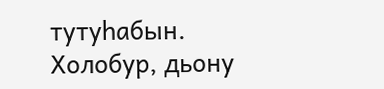тутуһабын. Холобур, дьону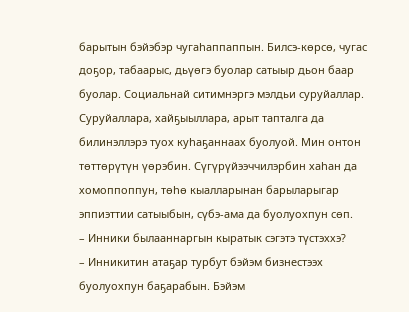барытын бэйэбэр чугаһаппаппын. Билсэ-көрсө, чугас доҕор, табаарыс, дьүөгэ буолар сатыыр дьон баар буолар. Социальнай ситимнэргэ мэлдьи суруйаллар. Суруйаллара, хайҕыыллара, арыт тапталга да билинэллэрэ туох куһаҕаннаах буолуой. Мин онтон төттөрүтүн үөрэбин. Сүгүрүйээччилэрбин хаһан да хомоппоппун, төһө кыалларынан барыларыгар эппиэттии сатыыбын, сүбэ-ама да буолуохпун сөп.
– Инники былааннаргын кыратык сэгэтэ түстэххэ?
– Инникитин атаҕар турбут бэйэм бизнестээх буолуохпун баҕарабын. Бэйэм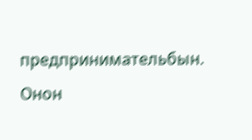предпринимательбын. Онон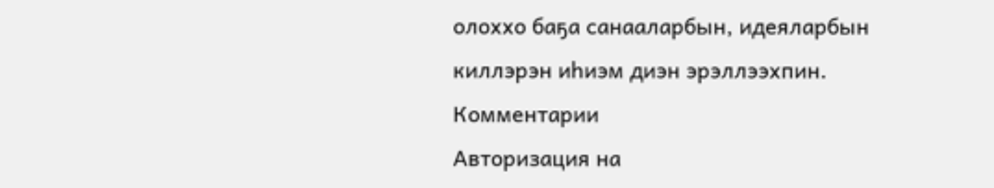олоххо баҕа санааларбын, идеяларбын киллэрэн иһиэм диэн эрэллээхпин.
Комментарии
Авторизация на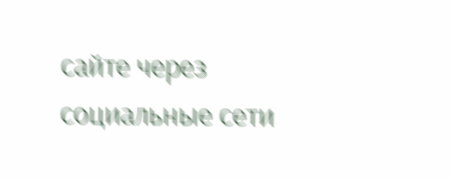сайте через социальные сети